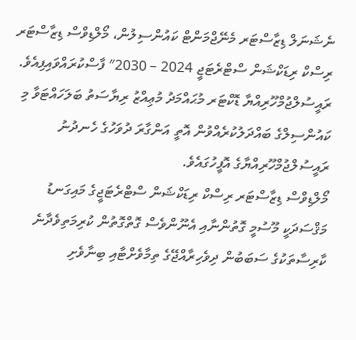ނެޝަނަލް ޑިޒާސްޓަރ މެނޭޖްމަންޓް ކައުންސިލުން، މޯލްޑިވްސް ޑިޒާސްޓަރ ރިސްކް ރިޑަކްޝަން ސްޓްރެޓަޖީ 2024 – 2030″ ފާސްކުރައްވައިފިއެވެ. ރައީސުލްޖުމްހޫރިއްޔާ ޑޮކްޓަރ މުޙައްމަދު މުޢިއްޒު ރިޔާސަތު ބަލަހައްޓަވާ މި ކައުންސިލްގެ ބައްދަލުކުރެއްވުން އޮތީ އަންގާރަ ދުވަހުގެ ހެނދުނު ރައީސުލްޖުމްހޫރިއްޔާގެ އޮފީހުގައެވެ.
މޯލްޑިވްސް ޑިޒާސްޓަރ ރިސްކް ރިޑަކްޝަން ސްޓްރެޓަޖީގެ މައިގަނޑު މަޤްސަދަކީ މޫސުމީ ގޮތުންނާއި އެނޫންވެސް ގޮތްގޮތުން ކުރިމަތިވެދާނެ ކާރިސާތަކުގެ ސަބަބުން ދިވެހިރާއްޖޭގެ ތިމާވެށްޓާއި ބިނާވެށި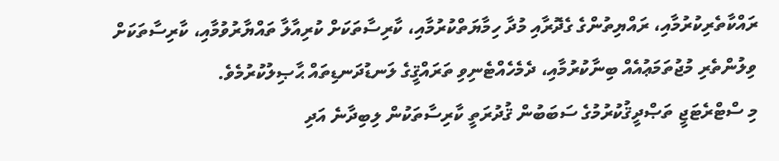ރައްކާތެރިކުރުމާއި، ރައްޔިތުންގެ ގެދޮރާއި މުދާ ހިމާޔަތްކުރުމާއި، ކާރިސާތަކަށް ކުރިއާލާ ތައްޔާރުވުމާއި، ކާރިސާތަކަށް ވިލުންތެރި މުޖުތަމަޢުއެއް ބިނާކުރުމާއި، ދެމެހެއްޓެނިވި ތަރައްޤީގެ ލަނޑުދަނޑިތައް ޙާޞިލުކުރުމެވެ.
މި ސްޓްރެޓަޖީ ތަޞްދީޤުކުރުމުގެ ސަބަބުން ޤުދުރަތީ ކާރިސާތަކުން ލިބިދާނެ އަދި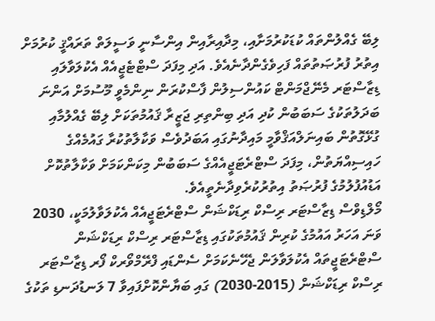ލިބޭ ގެއްލުންތައް ކުޑަކުރުމަށާއި، މިދާއިރާއިން އިންސާނީ ވަސީލަތް ތަރައްޤީ ކުރުމަށް އިތުރު ފުރުޞަތުތައް ފަހިވެގެންދާނެއެވެ. އަދި މިފަދަ ސްޓްޓެޖީއެއް އެކުލަވާލައި ޑިޒާސްޓަރ މެނޭޖްމަންޓް ކައުންސިލުން ފާސްކުރަން ނިންމެވީ މޫސުމަށް އަންނަ ބަދަލުތަކުގެ ސަބަބުން ކުދި އަދި ބިންތިރި ޖަޒީރާ ޤައުމުތަކަށް ލިބޭ ގެއްލުމާއި ގުޅޭގޮތުން ބައިނަލްއަޤްވާމީ މައިދާނުގައި އަބަދުވެސް ވަކާލާތުކުރާ ގައުމެއްގެ ހައިސިއްޔަތުން، މިފަދަ ސްޓްރެޓަޖީއެއްގެ ސަބަބުން މިކަންކަމަށް ވަކާލާތުކޮށް އަޑުއުފުލުމުގެ ފުރުޞަތު އިތުރުކުރެވިދާނެތީއެވެ.
މޯލްޑިވްސް ޑިޒާސްޓަރ ރިސްކް ރިޑަކްޝަން ސްޓްރެޓަޖީއެއް އެކުލަވާލުމަކީ، 2030 ވަނަ އަހަރު އައުމުގެ ކުރިން ޤައުމުތަކުގައި ޑިޒާސްޓަރ ރިސްކް ރިޑަކްޝަން ސްޓްރެޓަޖީތައް އެކުލަވާލަން ޖެހޭނެކަމަށް ސެންޑައި ފްރޭމްވޯރކް ފޯރ ޑިޒާސްޓަރ ރިސްކް ރިޑަކްޝަން (2015-2030) ގައި ބަޔާންކޮށްފައިވާ 7 ލަނޑުދަނޑި ތަކުގެ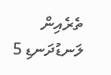ތެރެއިން ލަނޑުދަނޑި 5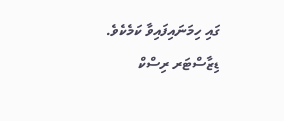ގައި ހިމަނައިފައިވާ ކަމެކެވެ. ޑިޒާސްޓަރ ރިސްކް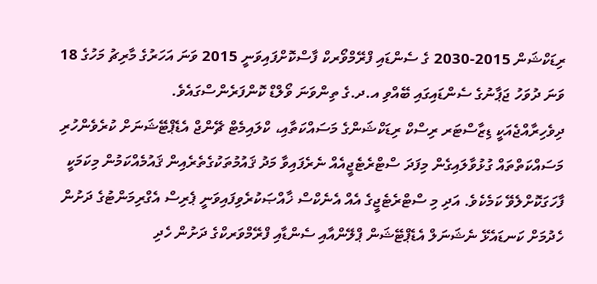ރިޑަކްޝަން 2015-2030 ގެ ސެންޑައި ފްރޭމްވޯރކް ފާސްކޮށްފައިވަނީ 2015 ވަނަ އަހަރުގެ މާރިޗު މަހުގެ 18 ވަނަ ދުވަހު ޖަޕާނުގެ ސެންޑައިގައި ބޭއްވި އ.ދ.ގެ ތިންވަނަ ވޯލްޑް ކޮންފަރެންސްގައެވެ.
ދިވެހިރާއްޖެއަކީ ޑިޒާސްޓަރ ރިސްކް ރިޑަކްޝަންގެ މަސައްކަތާއި، ކްލައިމެޓް ޗޭންޖް އެޑެޕްޓޭޝަނަށް ކުރެވެންހުރި މަސައްކަތްތައް ގުޅުވާލައިގެން މިފަދަ ސްޓްރެޓެޖީއެއް ނެރެފައިވާ މަދު ޤައުމުތަކުގެތެރެއިން ޤައުމެއްކަމުން މިކަމަކީ ފާހަގަކޮށްލެވޭ ކަމެކެވެ. އަދި މި ސްޓްރެޓެޖީގެ އެއް އެނެކްސް ޚާއްޞަކުރެވިފައިވަނީ ޕެރިސް އެގްރިމަންޓުގެ ދަށުން ހެދުމަށް ކަނޑައެޅޭ ނެޝަނަލް އެޑެޕްޓޭޝަން ޕްލޭންއާއި ސެންޑާއި ފްރޭމްވަރކްގެ ދަށުން ހެދި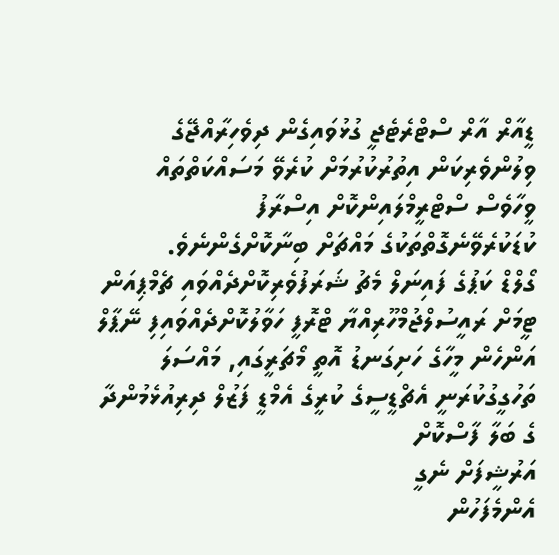ޑީއާރް އާރް ސްޓްރެޓެޖީ ގުޅުވައިގެން ދިވެހިރާއްޖޭގެ ވިލުންވެރިކަން އިތުރުކުރުމަށް ކުރެވޭ މަސައްކަތްތައް ވީހާވެސް ސްޓްރީމްލައިންކޮށް އިސްރާފު ކުޑަކުރެވޭނެގޮތްތަކުގެ މައްޗަށް ބިނާކޮށްގެންނެވެ.
ގޯލްޑް ކަޕުގެ ފައިނަލް މެޗު ޝަރަފުވެރިކޮށްދެއްވައި ޗެމްޕިއަން ޓީމަށް ރައީސުލްޖުމްހޫރިއްޔާ ޓްރޮފީ ހަވާލުކޮށްދެއްވައިފި ނޭޕާލް އަންހެން މީހާގެ ހަށިގަނޑު އޮތީ މޯޗަރީގައި, މައްސަލަ ތަހުގީގުކުރަނީ އެޗްޑީސީގެ ކުރީގެ އެމްޑީ ފަޒުލް ދިރިއުޅެމުންދާ ގެ ބަލާ ފާސްކޮށް
އަރުޝީފަށް ނެގީ
އެންމެފަހުން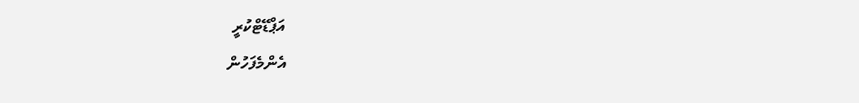އަޕްޑޭޓްކުރީ
އެންމެފަހުން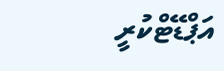އަޕްޑޭޓްކުރީ